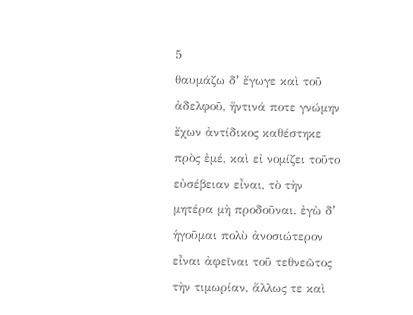5
θαυμάζω δʼ ἔγωγε καὶ τοῦ ἀδελφοῦ, ἥντινά ποτε γνώμην ἔχων ἀντίδικος καθέστηκε πρὸς ἐμέ, καὶ εἰ νομίζει τοῦτο εὐσέβειαν εἶναι, τὸ τὴν μητέρα μὴ προδοῦναι. ἐγὼ δʼ ἡγοῦμαι πολὺ ἀνοσιώτερον εἶναι ἀφεῖναι τοῦ τεθνεῶτος τὴν τιμωρίαν, ἄλλως τε καὶ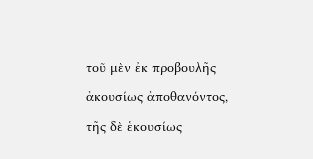τοῦ μὲν ἐκ προβουλῆς ἀκουσίως ἀποθανόντος, τῆς δὲ ἑκουσίως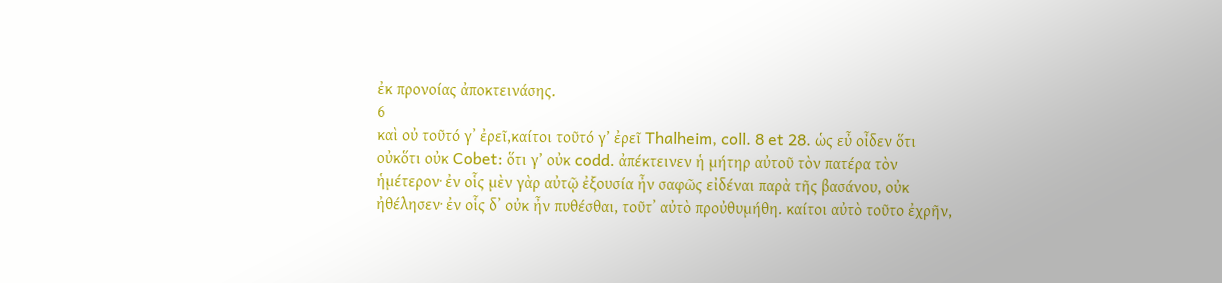ἐκ προνοίας ἀποκτεινάσης.
6
καὶ οὐ τοῦτό γʼ ἐρεῖ,καίτοι τοῦτό γ’ ἐρεῖ Thalheim, coll. 8 et 28. ὡς εὖ οἶδεν ὅτι οὐκὅτι οὐκ Cobet: ὅτι γ’ οὐκ codd. ἀπέκτεινεν ἡ μήτηρ αὐτοῦ τὸν πατέρα τὸν ἡμέτερον· ἐν οἷς μὲν γὰρ αὐτῷ ἐξουσία ἦν σαφῶς εἰδέναι παρὰ τῆς βασάνου, οὐκ ἠθέλησεν· ἐν οἷς δʼ οὐκ ἦν πυθέσθαι, τοῦτʼ αὐτὸ προὐθυμήθη. καίτοι αὐτὸ τοῦτο ἐχρῆν,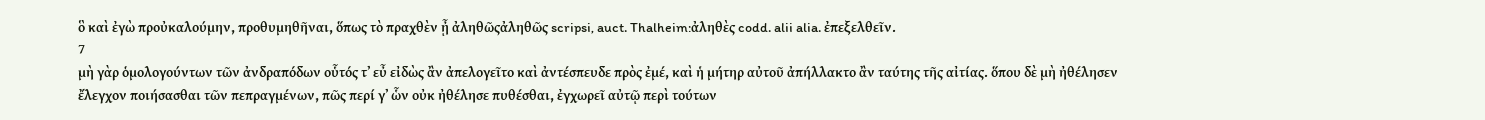ὃ καὶ ἐγὼ προὐκαλούμην, προθυμηθῆναι, ὅπως τὸ πραχθὲν ᾖ ἀληθῶςἀληθῶς scripsi, auct. Thalheim:ἀληθὲς codd. alii alia. ἐπεξελθεῖν.
7
μὴ γὰρ ὁμολογούντων τῶν ἀνδραπόδων οὗτός τʼ εὖ εἰδὼς ἂν ἀπελογεῖτο καὶ ἀντέσπευδε πρὸς ἐμέ, καὶ ἡ μήτηρ αὐτοῦ ἀπήλλακτο ἂν ταύτης τῆς αἰτίας. ὅπου δὲ μὴ ἠθέλησεν ἔλεγχον ποιήσασθαι τῶν πεπραγμένων, πῶς περί γʼ ὧν οὐκ ἠθέλησε πυθέσθαι, ἐγχωρεῖ αὐτῷ περὶ τούτων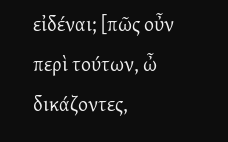εἰδέναι; [πῶς οὖν περὶ τούτων, ὦ δικάζοντες,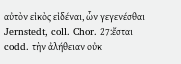αὐτὸν εἰκὸς εἰδέναι, ὧν γεγενέσθαι Jernstedt, coll. Chor. 27:ἔσται codd. τὴν ἀλήθειαν οὐκ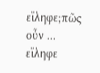εἴληφε;πῶς οὖν ... εἴληφε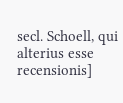secl. Schoell, qui alterius esse recensionis]